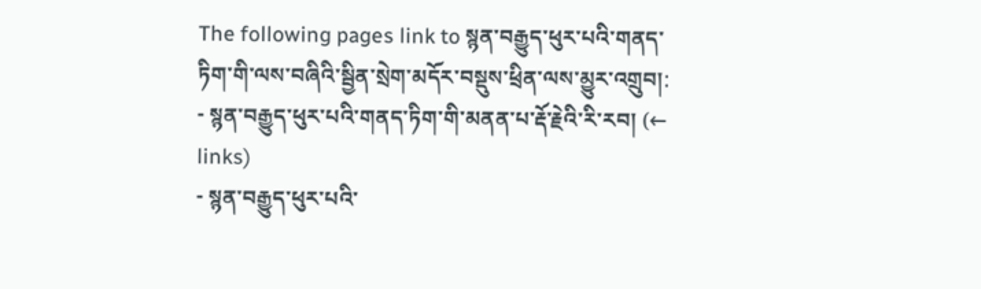The following pages link to སྙན་བརྒྱུད་ཕུར་པའི་གནད་ཏིག་གི་ལས་བཞིའི་སྦྱིན་སྲེག་མདོར་བསྡུས་ཕྲིན་ལས་མྱུར་འགྲུབ།:
- སྙན་བརྒྱུད་ཕུར་པའི་གནད་ཏིག་གི་མནན་པ་རྡོ་རྗེའི་རི་རབ། (← links)
- སྙན་བརྒྱུད་ཕུར་པའི་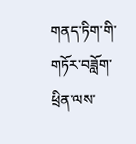གནད་ཏིག་གི་གཏོར་བཟློག་ཕྲིན་ལས་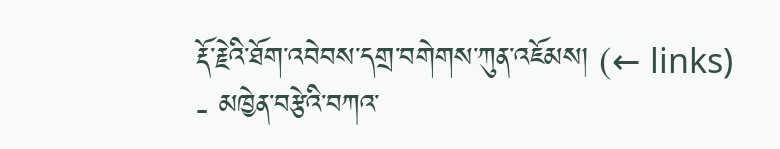རྡོ་རྗེའི་ཐོག་འབེབས་དགྲ་བགེགས་ཀུན་འཇོམས། (← links)
- མཁྱེན་བརྩེའི་བཀའ་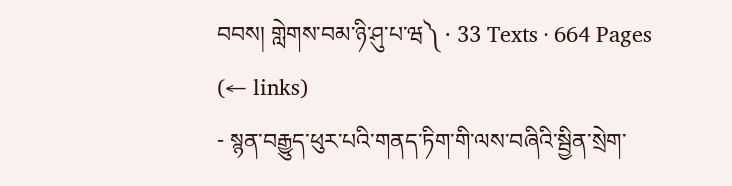བབས། གླེགས་བམ་ཉི་ཤུ་པ་ཝ༽ · 33 Texts · 664 Pages (← links)
- སྙན་བརྒྱུད་ཕུར་པའི་གནད་ཏིག་གི་ལས་བཞིའི་སྦྱིན་སྲེག་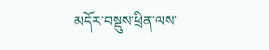མདོར་བསྡུས་ཕྲིན་ལས་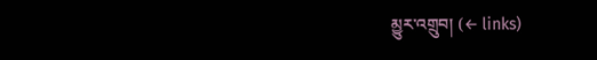མྱུར་འགྲུབ། (← links)